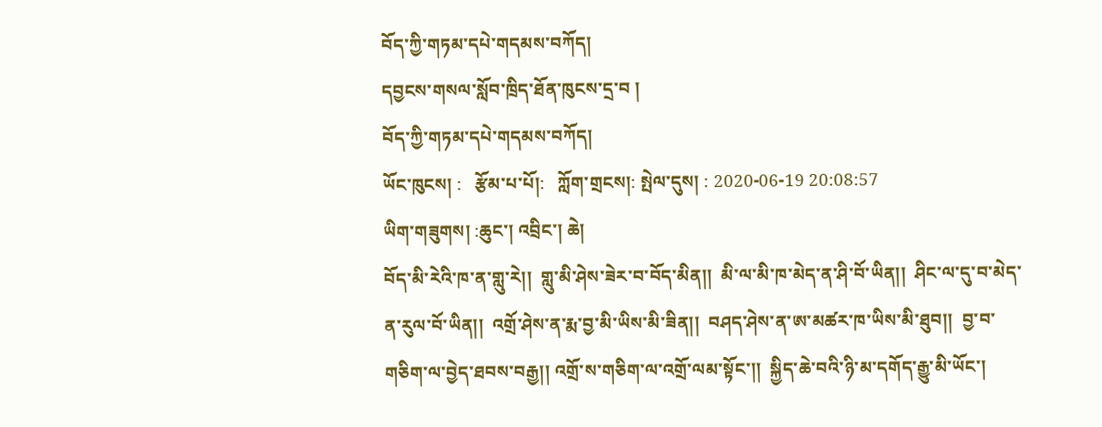བོད་ཀྱི་གཏམ་དཔེ་གདམས་བཀོད།
དབྱངས་གསལ་སློབ་ཁྲིད་ཐོན་ཁུངས་དྲ་བ །
བོད་ཀྱི་གཏམ་དཔེ་གདམས་བཀོད།
ཡོང་ཁུངས། :   རྩོམ་པ་པོ།:   ཀློག་གྲངས།: སྤེལ་དུས། : 2020-06-19 20:08:57
ཡིག་གཟུགས། :ཆུང་། འབྲིང་། ཆེ།
བོད་མི་རེའི་ཁ་ན་གླུ་རེ།།  གླུ་མི་ཤེས་ཟེར་བ་བོད་མིན།།  མི་ལ་མི་ཁ་མེད་ན་ཤི་བོ་ཡིན།།  ཤིང་ལ་དུ་བ་མེད་ན་རུལ་བོ་ཡིན།།  འགྲོ་ཤེས་ན་རྨ་བྱ་མི་ཡིས་མི་ཟིན།།  བཤད་ཤེས་ན་ཨ་མཚར་ཁ་ཡིས་མི་ཐུབ།།  བྱ་བ་གཅིག་ལ་བྱེད་ཐབས་བརྒྱ།། འགྲོ་ས་གཅིག་ལ་འགྲོ་ལམ་སྟོང་།།  སྐྱིད་ཆེ་བའི་ཉི་མ་དགོད་རྒྱུ་མི་ཡོང་།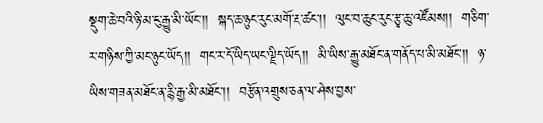སྡུག་ཆེ་བའི་ཉི་མ་ངུ་རྒྱུ་མི་ཡོང་།།  སྐད་ཆ་ཉུང་རུང་མགོ་རྔ་ཚང་།།  ལུང་བ་ཆུང་རུང་རྩྭ་ཆུ་འཛོམས།།  གཅིག་ར་གཉིས་ཀྱི་མང་ཉུང་ཡོད།།  གང་ར་དོ་ཡིད་ཡང་ལྗིད་ཡོད།།  མི་ཡིས་རྒྱུ་མཐོང་ན་གནོད་པ་མི་མཐོང་།།  ཉ་ཡིས་གཟན་མཐོང་ན་རྙི་རྒྱ་མི་མཐོང་།།  བརྩོན་འགྲུས་ཅན་ལ་ཤེས་བྱས་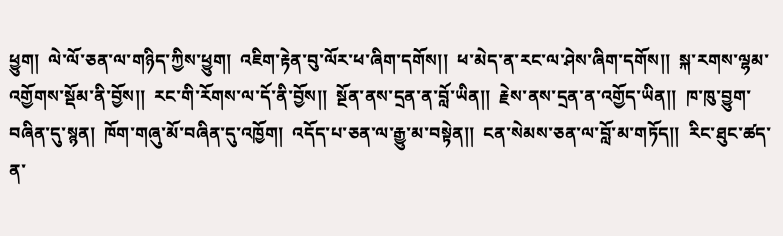ཕྱུག།  ལེ་ལོ་ཅན་ལ་གཉིད་ཀྱིས་ཕྱུག།  འཇིག་རྟེན་བུ་ལོར་ཕ་ཞིག་དགོས།།  ཕ་མེད་ན་རང་ལ་ཤེས་ཞིག་དགོས།།  སྐ་རགས་ལྷམ་འགྱོགས་སྡོམ་ནི་བྱོས།།  རང་གི་རོགས་ལ་དོ་ནི་བྱོས།།  སྔོན་ནས་དྲན་ན་བློ་ཡིན།།  རྗེས་ནས་དྲན་ན་འགྱོད་ཡིན།།  ཁ་ཁུ་བྱུག་བཞིན་དུ་སྙན།  ཁོག་གཞུ་མོ་བཞིན་དུ་འཁྱོག།  འདོད་པ་ཅན་ལ་རྒྱུ་མ་བསྟེན།།  ངན་སེམས་ཅན་ལ་བློ་མ་གཏོད།།  རིང་ཐུང་ཚད་ན་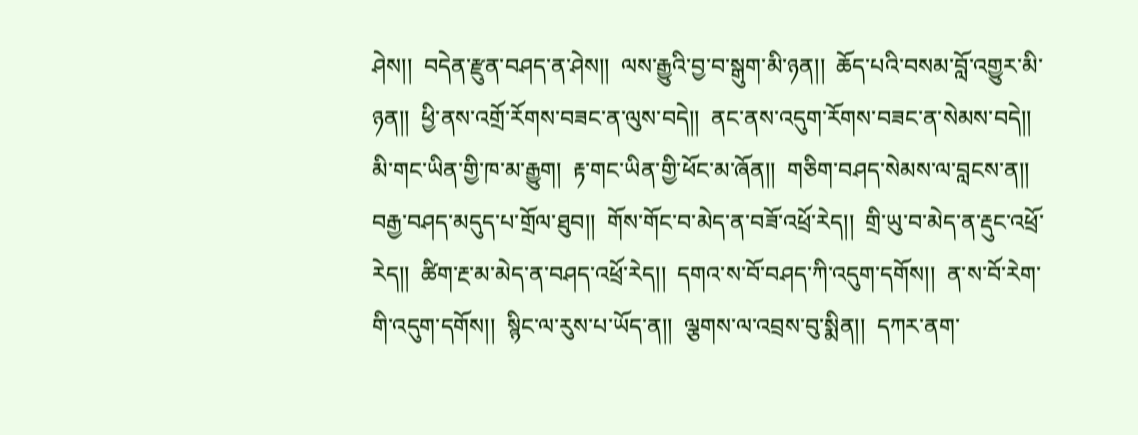ཤེས།།  བདེན་རྫུན་བཤད་ན་ཤེས།།  ལས་རྒྱུའི་བྱ་བ་སྒུག་མི་ཉན།།  ཆོད་པའི་བསམ་བློ་འགྱུར་མི་ཉན།།  ཕྱི་ནས་འགྲོ་རོགས་བཟང་ན་ལུས་བདེ།།  ནང་ནས་འདུག་རོགས་བཟང་ན་སེམས་བདེ།།  མི་གང་ཡིན་གྱི་ཁ་མ་རྒྱུག།  རྟ་གང་ཡིན་གྱི་ཕོང་མ་ཞོན།།  གཅིག་བཤད་སེམས་ལ་བླངས་ན།།  བརྒྱ་བཤད་མདུད་པ་གྲོལ་ཐུབ།།  གོས་གོང་བ་མེད་ན་བཟོ་འཕྲོ་རེད།།  གྲི་ཡུ་བ་མེད་ན་རྡུང་འཕྲོ་རེད།།  ཚིག་རྔ་མ་མེད་ན་བཤད་འཕྲོ་རེད།།  དགའ་ས་བོ་བཤད་ཀི་འདུག་དགོས།།  ན་ས་བོ་རེག་གི་འདུག་དགོས།།  སྙིང་ལ་རུས་པ་ཡོད་ན།།  ལྕགས་ལ་འབྲས་བུ་སྨིན།།  དཀར་ནག་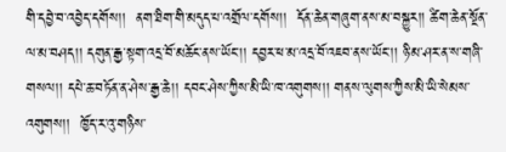གི་དབྱེ་བ་འབྱེད་དགོས།།  ནག་ཐིག་གི་མདུད་པ་འགྲོལ་དགོས།།  དོན་ཆེན་གཞུག་ནས་མ་བསྐྱུར།། ཚིག་ཆེན་སྔོན་ལ་མ་བཤད།། དགུན་རྒྱ་སྟག་འདྲ་བོ་མཆོང་ནས་ཡོང་།། དབྱར་ཕ་མ་འདྲ་བོ་འཇབ་ནས་ཡོང་།། ཉི་མ་ཤར་ན་ས་གཞི་གསལ།། དཔེ་ཆ་བཏོན་ན་ཤེས་རྒྱ་ཆེ།། དབང་ཤེས་ཀྱིས་མི་ཡི་ཁ་འགུགས།། གནས་ལུགས་ཀྱིས་མི་ཡི་སེམས་འགུགས།།  ཁྱོད་ར་འུ་གཉིས་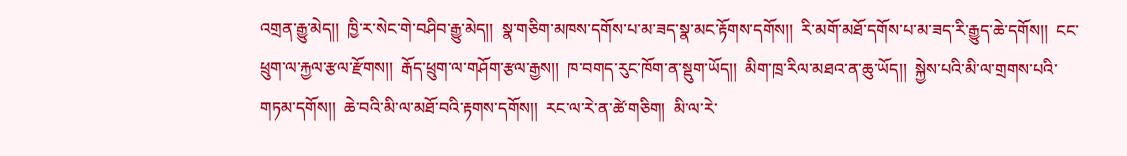འགྲན་རྒྱུ་མེད།།  ཁྱི་ར་སེང་གེ་བཤིབ་རྒྱུ་མེད།།  སྣ་གཅིག་མཁས་དགོས་པ་མ་ཟད་སྣ་མང་རྟོགས་དགོས།།  རི་མགོ་མཐོ་དགོས་པ་མ་ཟད་རི་རྒྱུད་ཆེ་དགོས།།  ངང་ཕྲུག་ལ་རྐྱལ་རྩལ་རྫོགས།།  རྒོད་ཕྲུག་ལ་གཤོག་རྩལ་རྒྱས།།  ཁ་བགད་རུང་ཁོག་ན་སྡུག་ཡོད།།  མིག་ཁྲ་རིལ་མཐའ་ན་ཆུ་ཡོད།།  སྐྱེས་པའི་མི་ལ་གྲགས་པའི་གཏམ་དགོས།།  ཆེ་བའི་མི་ལ་མཐོ་བའི་རྟགས་དགོས།།  རང་ལ་རེ་ན་ཚེ་གཅིག།  མི་ལ་རེ་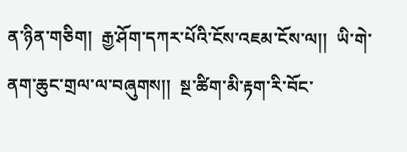ན་ཉིན་གཅིག།  རྒྱ་ཤོག་དཀར་པོའི་ངོས་འཇམ་ངོས་ལ།།  ཡི་གེ་ནག་ཆུང་གྲལ་ལ་བཞུགས།།  སྔ་ཚིག་མི་རྟག་རི་བོང་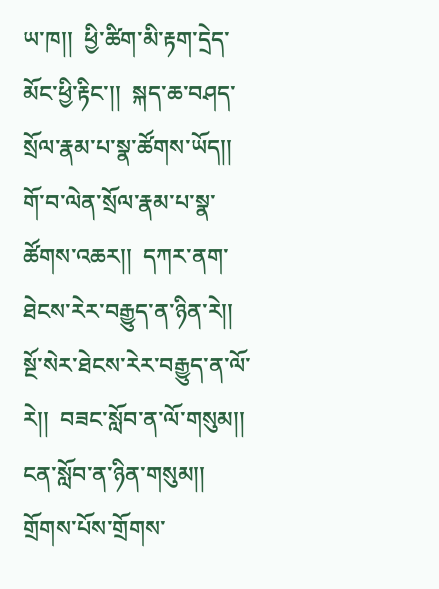ཡ་ཁ།།  ཕྱི་ཚིག་མི་རྟག་དྲེད་མོང་ཕྱི་རྟིང་།།  སྐད་ཆ་བཤད་སྲོལ་རྣམ་པ་སྣ་ཚོགས་ཡོད།།  གོ་བ་ལེན་སྲོལ་རྣམ་པ་སྣ་ཚོགས་འཆར།།  དཀར་ནག་ཐེངས་རེར་བརྒྱུད་ན་ཉིན་རེ།།  སྔོ་སེར་ཐེངས་རེར་བརྒྱུད་ན་ལོ་རེ།།  བཟང་སློབ་ན་ལོ་གསུམ།།  ངན་སློབ་ན་ཉིན་གསུམ།།  གྲོགས་པོས་གྲོགས་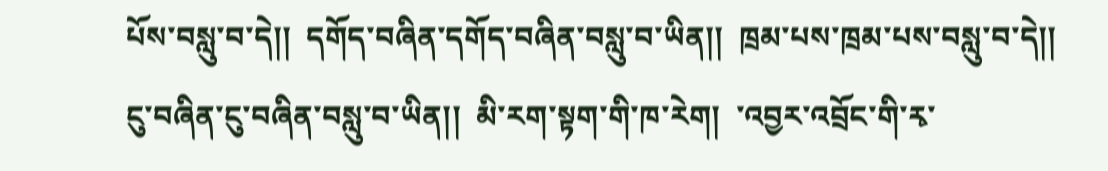པོས་བསླུ་བ་དེ།།  དགོད་བཞིན་དགོད་བཞིན་བསླུ་བ་ཡིན།།  ཁྲམ་པས་ཁྲམ་པས་བསླུ་བ་དེ།།  ངུ་བཞིན་ངུ་བཞིན་བསླུ་བ་ཡིན།།  མི་རག་སྟག་གི་ཁ་རེག།  ་འབྱར་འབྲོང་གི་རྭ་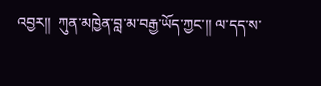འབྱར།།  ཀུན་མཁྱེན་བླ་མ་བརྒྱ་ཡོད་ཀྱང་།། ལ་དད་ས་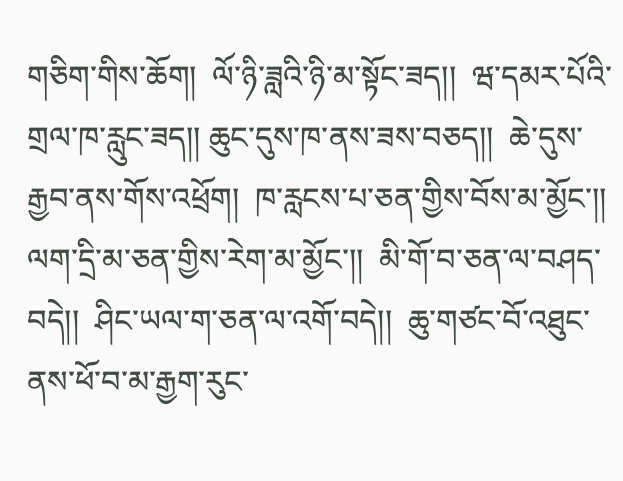གཅིག་གིས་ཆོག།  ལོ་ཉི་ཟླའི་ཉི་མ་སྟོང་ཟད།།  ཝ་དམར་པོའི་གྲལ་ཁ་རླུང་ཟད།། ཆུང་དུས་ཁ་ནས་ཟས་བཅད།།  ཆེ་དུས་རྒྱབ་ནས་གོས་འཕྲོག།  ཁ་རླངས་པ་ཅན་གྱིས་བོས་མ་མྱོང་།།  ལག་དྲི་མ་ཅན་གྱིས་རེག་མ་མྱོང་།།  མི་གོ་བ་ཅན་ལ་བཤད་བདེ།།  ཤིང་ཡལ་ག་ཅན་ལ་འགོ་བདེ།།  ཆུ་གཙང་བོ་འཐུང་ནས་ཕོ་བ་མ་རྒྱག་རུང་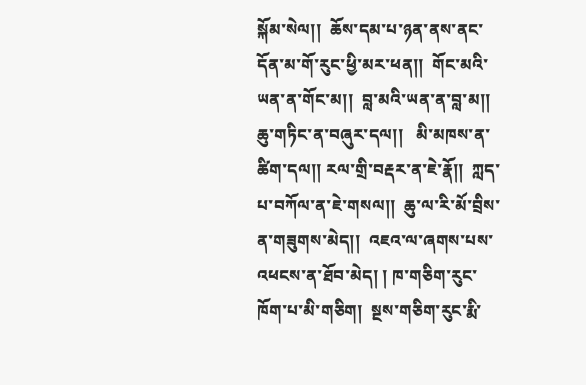སྐོམ་སེལ།།  ཆོས་དམ་པ་ཉན་ནས་ནང་དོན་མ་གོ་རུང་ཕྱི་མར་ཕན།།  གོང་མའི་ཡན་ན་གོང་མ།།  བླ་མའི་ཡན་ན་བླ་མ།།  ཆུ་གཏིང་ན་བཞུར་དལ།།   མི་མཁས་ན་ཚིག་དལ།། རལ་གྲི་བརྡར་ན་ཇེ་རྣོ།།  ཀླད་པ་བཀོལ་ན་ཇེ་གསལ།།  ཆུ་ལ་རི་མོ་བྲིས་ན་གཟུགས་མེད།།  འཇའ་ལ་ཞགས་པས་འཕངས་ན་ཐོབ་མེད། ། ཁ་གཅིག་རུང་ཁོག་པ་མི་གཅིག།  སྔས་གཅིག་རུང་རྨི་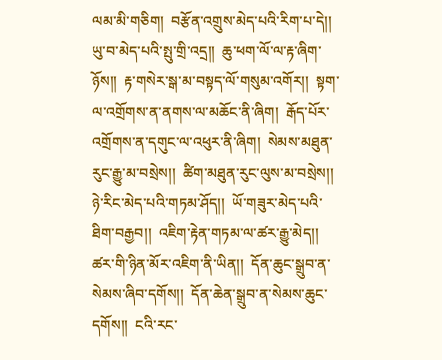ལམ་མི་གཅིག།  བརྩོན་འགྲུས་མེད་པའི་རིག་པ་དེ།།  ཡུ་བ་མེད་པའི་སྤུ་གྲི་འདྲ།།  ཆུ་ཕག་ལོ་ལ་རྟ་ཞིག་ཉོས།།  རྟ་གསེར་སྒ་མ་བསྟད་ལོ་གསུམ་འགོར།།  སྟག་ལ་འགྲོགས་ན་ནགས་ལ་མཆོང་ནི་ཞིག།  རྒོད་པོར་འགྲོགས་ན་དགུང་ལ་འཕུར་ནི་ཞིག།  སེམས་མཐུན་རུང་རྒྱུ་མ་བསྲེས།།  ཚིག་མཐུན་རུང་ལུས་མ་བསྲེས།།  ཉེ་རིང་མེད་པའི་གཏམ་ཤོད།།  ཡོ་གཟུར་མེད་པའི་ཐིག་བརྒྱབ།།  འཇིག་རྟེན་གཏམ་ལ་ཚར་རྒྱུ་མེད།།  ཚར་གི་ཉིན་མོར་འཇིག་ནི་ཡིན།།  དོན་ཆུང་སྒྲུབ་ན་སེམས་ཞིབ་དགོས།།  དོན་ཆེན་སྒྲུབ་ན་སེམས་ཆུང་དགོས།།  ངའི་རང་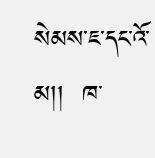སེམས་ཇ་དང་འོ་མ།།  ཁ་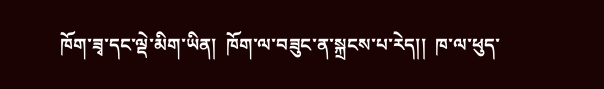ཁོག་ཟྭ་དང་ལྡེ་མིག་ཡིན།  ཁོག་ལ་བཟུང་ན་སྐྲངས་པ་རེད།།  ཁ་ལ་ཕུད་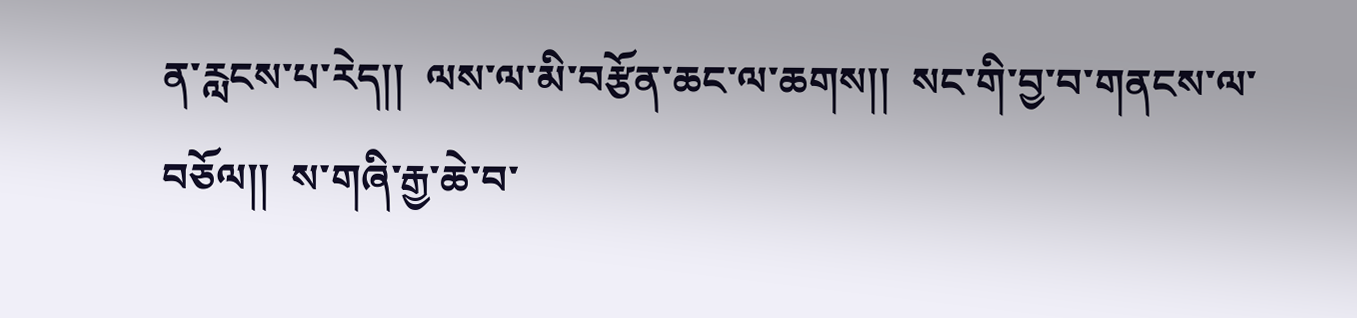ན་རླངས་པ་རེད།།  ལས་ལ་མི་བརྩོན་ཆང་ལ་ཆགས།།  སང་གི་བྱ་བ་གནངས་ལ་བཅོལ།།  ས་གཞི་རྒྱ་ཆེ་བ་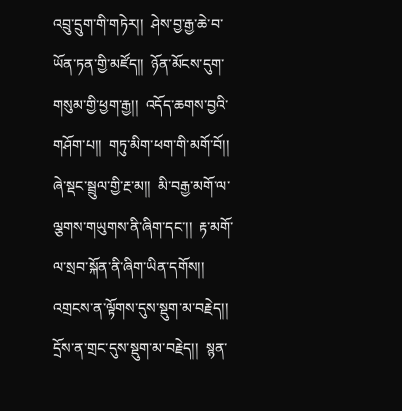འབྲུ་དྲུག་གི་གཏེར།།  ཤེས་བྱ་རྒྱ་ཆེ་བ་ཡོན་ཏན་གྱི་མཛོད།།  ཉོན་མོངས་དུག་གསུམ་གྱི་ཕྱག་རྒྱ།།  འདོད་ཆགས་བྱའི་གཤོག་པ།།  གཏུ་མིག་ཕག་གི་མགོ་བོ།།  ཞེ་སྡང་སྦྲུལ་གྱི་རྔ་མ།།  མི་བརྒྱ་མགོ་ལ་ལྕགས་གཡུགས་ནི་ཞིག་དང་།།  རྟ་མགོ་ལ་སྲབ་སྐོན་ནི་ཞིག་ཡིན་དགོས།། འགྲངས་ན་ལྟོགས་དུས་སྡུག་མ་བརྗེད།།  དྲོས་ན་གྲང་དུས་སྡུག་མ་བརྗེད།།  སྙན་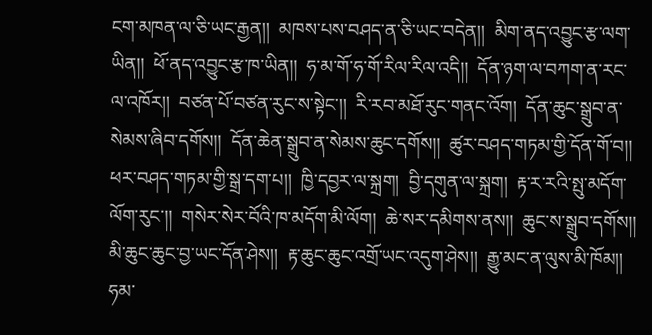ངག་མཁན་ལ་ཅི་ཡང་རྒྱན།།  མཁས་པས་བཤད་ན་ཅི་ཡང་བདེན།།  མིག་ནད་འབྱུང་རྩ་ལག་ཡིན།།  ཕོ་ནད་འབྱུང་རྩ་ཁ་ཡིན།།  ཧ་མ་གོ་ཧ་གོ་རིལ་རིལ་འདི།།  དོན་ཉག་ལ་བཀག་ན་རང་ལ་འཁོར།།  བཙན་པོ་བཙན་རུང་ས་སྟེང་།།  རི་རབ་མཐོ་རུང་གནང་འོག།  དོན་ཆུང་སྒྲུབ་ན་སེམས་ཞིབ་དགོས།།  དོན་ཆེན་སྒྲུབ་ན་སེམས་ཆུང་དགོས།།  ཚུར་བཤད་གཏམ་གྱི་དོན་གོ་བ།།  ཕར་བཤད་གཏམ་གྱི་སྒྲ་དག་པ།།  ཁྱི་དབྱར་ལ་སྐྲག།  བྱི་དགུན་ལ་སྐྲག།  རྟ་ར་རའི་སྤུ་མདོག་ལོག་རུང་།།  གསེར་སེར་བོའི་ཁ་མདོག་མི་ལོག།  ཆེ་སར་དམིགས་ནས།།  ཆུང་ས་སྒྲུབ་དགོས།།  མི་ཆུང་ཆུང་བྱ་ཡང་དོན་ཤེས།།  རྟ་ཆུང་ཆུང་འགྲོ་ཡང་འདུག་ཤེས།།  རྒྱུ་མང་ན་ལུས་མི་ཁོམ།།  ཧམ་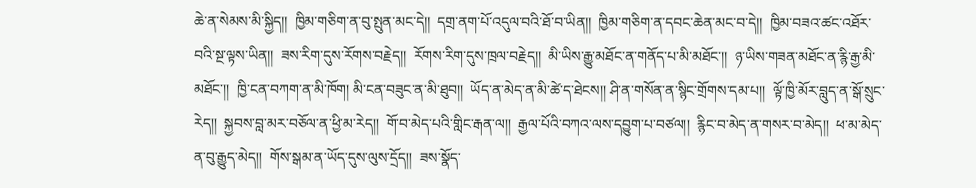ཆེ་ན་སེམས་མི་སྐྱིད།།  ཁྱིམ་གཅིག་ན་བུ་སྤུན་མང་དེ།།  དགྲ་ནག་པོ་འདུལ་བའི་ཐོ་བ་ཡིན།།  ཁྱིམ་གཅིག་ན་དབང་ཆེན་མང་བ་དེ།།  ཁྱིམ་བཟའ་ཚང་འཐོར་བའི་སྔ་ལྟས་ཡིན།།  ཟས་རིག་དུས་རོགས་བརྗེད།།  རོགས་རིག་དུས་ཁྲལ་བརྗེད།།  མི་ཡིས་རྒྱུ་མཐོང་ན་གནོད་པ་མི་མཐོང་།།  ཉ་ཡིས་གཟན་མཐོང་ན་རྙི་རྒྱ་མི་མཐོང་།།  ཁྱི་ངན་བཀག་ན་མི་ཁོག། མི་ངན་བཟུང་ན་མི་ཐུབ།།  ཡོད་ན་མེད་ན་མི་ཚེ་ད་ཐེངས།། ཤི་ན་གསོན་ན་སྙིང་གྲོགས་དམ་པ།།  ལྟོ་ཁྱི་མོར་བླུད་ན་སྒོ་སྲུང་རེད།།  སྐྱབས་བླ་མར་བཅོལ་ན་ཕྱི་མ་རེད།།  གོ་བ་མེད་པའི་གླིང་རྒན་ལ།།  རྒྱལ་པོའི་བཀའ་ལས་དབྱུག་པ་བཙལ།།  རྙིང་བ་མེད་ན་གསར་བ་མེད།།  ཕ་མ་མེད་ན་བུ་རྒྱུད་མེད།།  གོས་སྒམ་ན་ཡོད་དུས་ལུས་དྲོད།།  ཟས་སྣོད་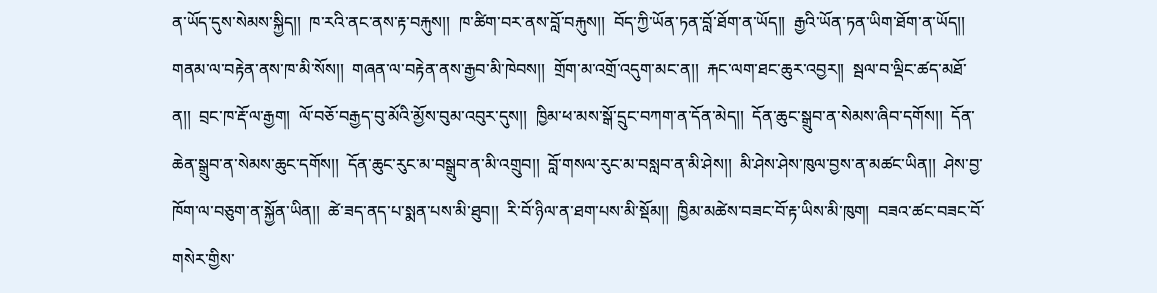ན་ཡོད་དུས་སེམས་སྐྱིད།།  ཁ་རའི་ནང་ནས་རྟ་བརྐུས།།  ཁ་ཚིག་བར་ནས་བློ་བརྐུས།།  བོད་ཀྱི་ཡོན་ཏན་བློ་ཐོག་ན་ཡོད།།  རྒྱའི་ཡོན་ཏན་ཡིག་ཐོག་ན་ཡོད།།  གནམ་ལ་བརྟེན་ནས་ཁ་མི་སོས།།  གཞན་ལ་བརྟེན་ནས་རྒྱབ་མི་ཁེབས།།  གྲོག་མ་འགྲོ་འདུག་མང་ན།།  རྐང་ལག་ཐང་ཆུར་འབྱར།།  སྦལ་བ་ལྡིང་ཚད་མཐོ་ན།།  བྲང་ཁ་རྡོ་ལ་རྒྱག།  ལོ་བཅོ་བརྒྱད་བུ་མོའི་མྱོས་བུམ་འབུར་དུས།།  ཁྱིམ་ཕ་མས་སྒོ་དྲུང་བཀག་ན་དོན་མེད།།  དོན་ཆུང་སྒྲུབ་ན་སེམས་ཞིབ་དགོས།།  དོན་ཆེན་སྒྲུབ་ན་སེམས་ཆུང་དགོས།།  དོན་ཆུང་རུང་མ་བསྒྲུབ་ན་མི་འགྲུབ།།  བློ་གསལ་རུང་མ་བསླབ་ན་མི་ཤེས།།  མི་ཤེས་ཤེས་ཁུལ་བྱས་ན་མཚང་ཡིན།།  ཤེས་བྱ་ཁོག་ལ་བཅུག་ན་སྐྱོན་ཡིན།།  ཚེ་ཟད་ནད་པ་སྨན་པས་མི་ཐུབ།།  རི་བོ་ཉིལ་ན་ཐག་པས་མི་སྡོམ།།  ཁྱིམ་མཚེས་བཟང་བོ་རྟ་ཡིས་མི་ཁུག།  བཟའ་ཚང་བཟང་བོ་གསེར་གྱིས་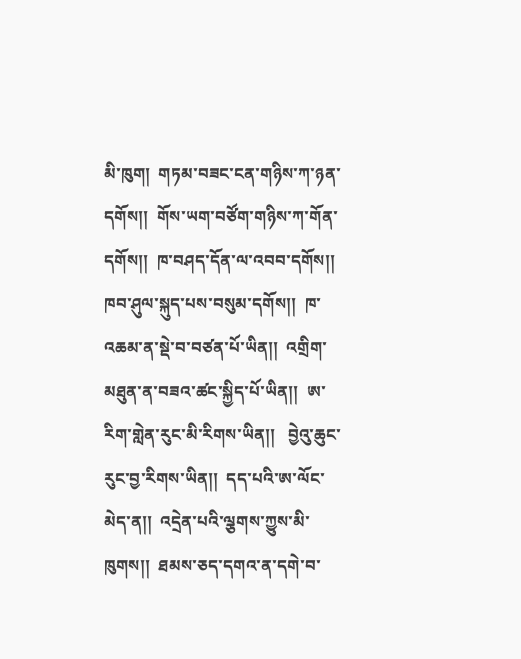མི་ཁུག།  གཏམ་བཟང་ངན་གཉིས་ཀ་ཉན་དགོས།།  གོས་ཡག་བཙོག་གཉིས་ཀ་གོན་དགོས།།  ཁ་བཤད་དོན་ལ་འབབ་དགོས།།  ཁབ་ཤུལ་སྐུད་པས་བསུམ་དགོས།།  ཁ་འཆམ་ན་སྡེ་བ་བཙན་པོ་ཡིན།།  འགྲིག་མཐུན་ན་བཟའ་ཚང་སྐྱིད་པོ་ཡིན།།  ཨ་རིག་གླེན་རུང་མི་རིགས་ཡིན།།   བྱེའུ་ཆུང་རུང་བྱ་རིགས་ཡིན།།  དད་པའི་ཨ་ལོང་མེད་ན།།  འདྲེན་པའི་ལྕགས་ཀྱུས་མི་ཁུགས།།  ཐམས་ཅད་དགའ་ན་དགེ་བ་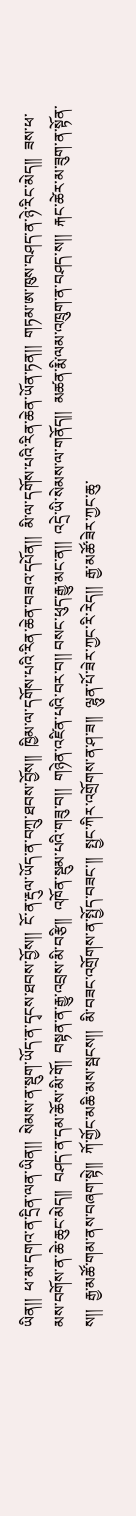ཡིན།།  ཕ་མ་དགའ་ན་དྲིན་ལན་ཡིན།།  སེམས་ན་སྡུག་ཡོད་ན་དྭངས་ཐབས་བྱོས།།  ངོ་ན་རྡུལ་ཡོད་ན་བཀྲུ་ཐབས་བྱོས།།  ཁྱིམ་ལ་དགོས་པའི་རིན་ཆེན་བཟའ་དཔོན།།  མི་ལ་དགོས་པའི་རིན་ཆེན་ཡོན་ཏན།།  གཏམ་ཨ་ཁུས་བཤད་ན་ཉེ་རིང་མེད།།  ཟས་ཕ་མས་བགོས་ན་ཆེ་ཆུང་མེད།།  བཤད་ན་དམ་ཆོས་མི་གོ།  བསྟན་ན་རྒྱུ་འབྲས་མི་བརྩི།།  འཁོན་སྡུམ་པའི་གཟུ་བ།།  གཉེན་འཛིན་པའི་བར་བ།། བསང་ཕུད་རྒྱུ་མང་ན།།  འདྲེ་ཡི་སེམས་ལ་གནོད།།  མཚན་རྨི་ལམ་འཁྲུག་ན་བཤད་ས།།  རྐང་ཚེར་མ་ཟུག་ན་སྟོན་ས།།  རྒྱ་མཚོ་གམ་ནས་བཞག་སྟེ།།  ཀོ་གྱོང་མཆི་མས་སྦངས།།  མི་བཟང་འགྲོགས་ན་སྤྱོད་བཟང་།།  སྤྱང་ཀིར་འགྲོགས་ན་ཤ་ཟ།།  ལྷུན་པོ་ཟེར་ཀྱང་རི་རེད།།  རྒྱ་མཚོ་ཟེར་ཀྱང་ཆུ་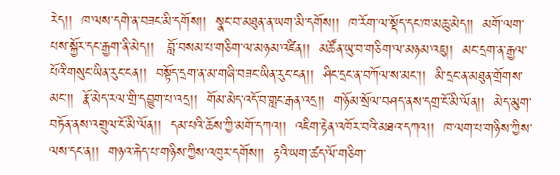རེད།།  ཁ་ལས་དགེ་ན་བཟང་མི་དགོས།།  སྣང་བ་མཐུན་ན་ཡག་མི་དགོས།།  ཁ་རོག་ལ་སྡོད་དང་ཁ་མཆུ་མེད།།  མགོ་ལག་པས་སྐྱོར་དང་རྒྱག་ནི་མེད།།   བློ་བསམ་པ་གཅིག་ལ་མཉམ་འཛིན།།  མཚོན་ཡུ་བ་གཅིག་ལ་མཉམ་འཇུ།།  མང་དྲག་ན་རྒྱལ་པོའི་གསུང་ཡིན་རུང་ངན།།  བསྟོད་དྲག་ན་མ་གཞི་བཟང་ཡིན་རུང་ངན།།  ཤིང་དྲང་ན་བཀོལ་ས་མང་།།  མི་དྲང་ན་མཐུན་གྲོགས་མང་།།  རྣོ་མེད་རལ་གྲི་དབྱུག་པ་འདྲ།།  གོམ་མེད་འདོ་བ་གླང་རྒན་འདྲ།།  གཉོམ་སྲོལ་བཤད་ནས་དགྲ་ངོ་མི་ལོན།།  མེད་མུག་བཏོན་ནས་འགྲུལ་ངོ་མི་ལོན།།  དམ་པའི་ཆོས་ཀྱི་མགོ་དཀའ།།  འཇིག་རྟེན་འཁོར་བའི་མཐའ་དཀའ།།  ཁ་ལག་པ་གཉིས་ཀྱིས་ལས་དང་ན།།  གཉའ་རྐེད་པ་གཉིས་ཀྱིས་འཁུར་དགོས།།  རྟའི་ཡག་ཚད་ལོ་གཅིག་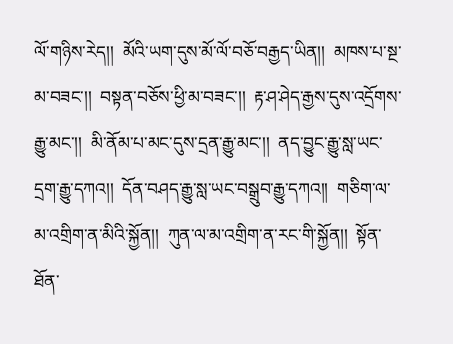ལོ་གཉིས་རེད།།  མོའི་ཡག་དུས་མོ་ལོ་བཅོ་བརྒྱད་ཡིན།།  མཁས་པ་སྔ་མ་བཟང་།།  བསྟན་བཅོས་ཕྱི་མ་བཟང་།།  རྟ་ཤ་ཤེད་རྒྱས་དུས་འདྲོགས་རྒྱུ་མང་།།  མི་ནོམ་པ་མང་དུས་དྲན་རྒྱུ་མང་།།  ནད་བྱུང་རྒྱུ་སླ་ཡང་དྲག་རྒྱུ་དཀའ།།  དོན་བཤད་རྒྱུ་སླ་ཡང་བསྒྲུབ་རྒྱུ་དཀའ།།  གཅིག་ལ་མ་འགྲིག་ན་མིའི་སྐྱོན།།  ཀུན་ལ་མ་འགྲིག་ན་རང་གི་སྐྱོན།།  སྟོན་ཐོན་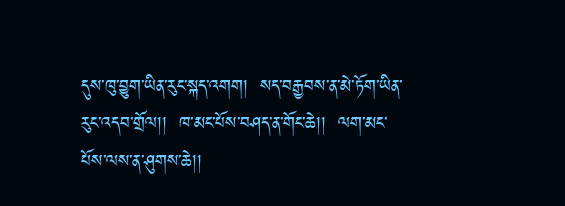དུས་ཁུ་བྱུག་ཡིན་རུང་སྐད་འགག།  སད་བརྒྱབས་ན་མེ་ཏོག་ཡིན་རུང་འདབ་གྲོལ།།  ཁ་མང་པོས་བཤད་ན་གོང་ཆེ།།  ལག་མང་པོས་ལས་ན་ཤུགས་ཆེ།།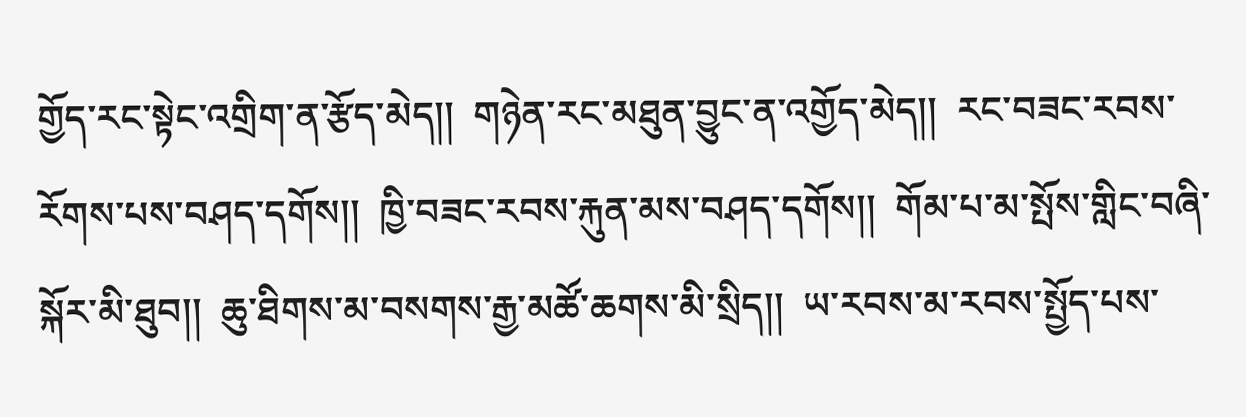གྱོད་རང་སྟེང་འགྲིག་ན་རྩོད་མེད།།  གཉེན་རང་མཐུན་བྱུང་ན་འགྱོད་མེད།།  རང་བཟང་རབས་རོགས་པས་བཤད་དགོས།།  ཁྱི་བཟང་རབས་རྐུན་མས་བཤད་དགོས།།  གོམ་པ་མ་སྤོས་གླིང་བཞི་སྐོར་མི་ཐུབ།།  ཆུ་ཐིགས་མ་བསགས་རྒྱ་མཚོ་ཆགས་མི་སྲིད།།  ཡ་རབས་མ་རབས་སྤྱོད་པས་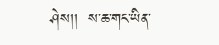ཤེས།།  ས་ཆ་གང་ཡིན་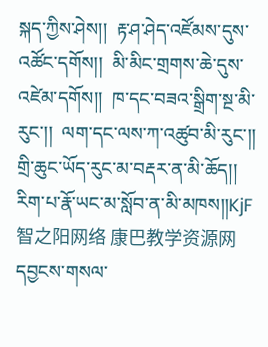སྐད་ཀྱིས་ཤེས།།  རྟ་ཤ་ཤེད་འཛོམས་དུས་འཚོང་དགོས།།  མི་མིང་གྲགས་ཆེ་དུས་འཛེམ་དགོས།།  ཁ་དང་བཟའ་སྒྲིག་སྔ་མི་རུང་།།  ལག་དང་ལས་ཀ་འཚུབ་མི་རུང་།།  གྲི་ཆུང་ཡོད་རུང་མ་བརྡར་ན་མི་ཆོད།།  རིག་པ་རྣོ་ཡང་མ་སློབ་ན་མི་མཁས།།KjF智之阳网络 康巴教学资源网 དབྱངས་གསལ་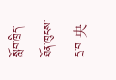སློབ་ཁྲིད་ཐོན་ཁུངས་དྲ་བ 央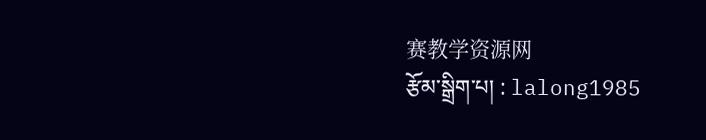赛教学资源网
རྩོམ་སྒྲིག་པ། : lalong1985